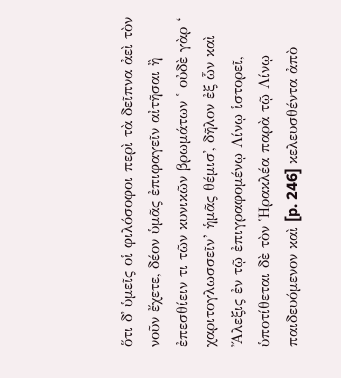ὅτι δ᾽ ὑμεῖς οἱ φιλόσοφοι περὶ τὰ δεῖπνα ἀεὶ τὸν νοῦν ἔχετε, δέον ὑμᾶς ἐπιφαγεῖν αἰτῆσαι ἢ ἐπεσθίειν τι τῶν κυνικῶν βρωμάτων ῾ οὐδὲ γὰρ ‘ χαριτογλωσσεῖν’ ἡμᾶς θέμισ᾽, δῆλον ἐξ ὧν καὶ Ἄλεξις ἐν τῷ ἐπιγραφομένῳ Λίνῳ ἱστορεῖ, ὑποτίθεται δὲ τὸν Ἡρακλέα παρὰ τῷ Λίνῳ παιδευόμενον καὶ [p. 246] κελευσθέντα ἀπὸ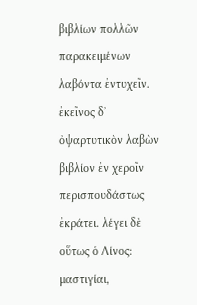βιβλίων πολλῶν παρακειμένων λαβόντα ἐντυχεῖν. ἐκεῖνος δ᾽ ὀψαρτυτικὸν λαβὼν βιβλίον ἐν χεροῖν περισπουδάστως ἐκράτει. λέγει δὲ οὕτως ὁ Λίνος:
μαστιγίαι,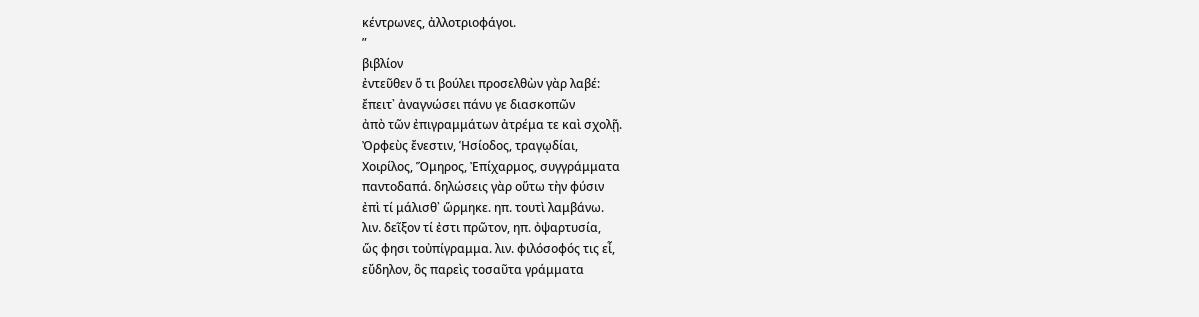κέντρωνες, ἀλλοτριοφάγοι.
”
βιβλίον
ἐντεῦθεν ὅ τι βούλει προσελθὼν γὰρ λαβέ:
ἔπειτ᾽ ἀναγνώσει πάνυ γε διασκοπῶν
ἀπὸ τῶν ἐπιγραμμάτων ἀτρέμα τε καὶ σχολῇ.
Ὀρφεὺς ἔνεστιν, Ἡσίοδος, τραγῳδίαι,
Χοιρίλος, Ὅμηρος, Ἐπίχαρμος, συγγράμματα
παντοδαπά. δηλώσεις γὰρ οὕτω τὴν φύσιν
ἐπὶ τί μάλισθ᾽ ὥρμηκε. ηπ. τουτὶ λαμβάνω.
λιν. δεῖξον τί ἐστι πρῶτον, ηπ. ὀψαρτυσία,
ὥς φησι τοὐπίγραμμα. λιν. φιλόσοφός τις εἶ,
εὔδηλον, ὃς παρεὶς τοσαῦτα γράμματα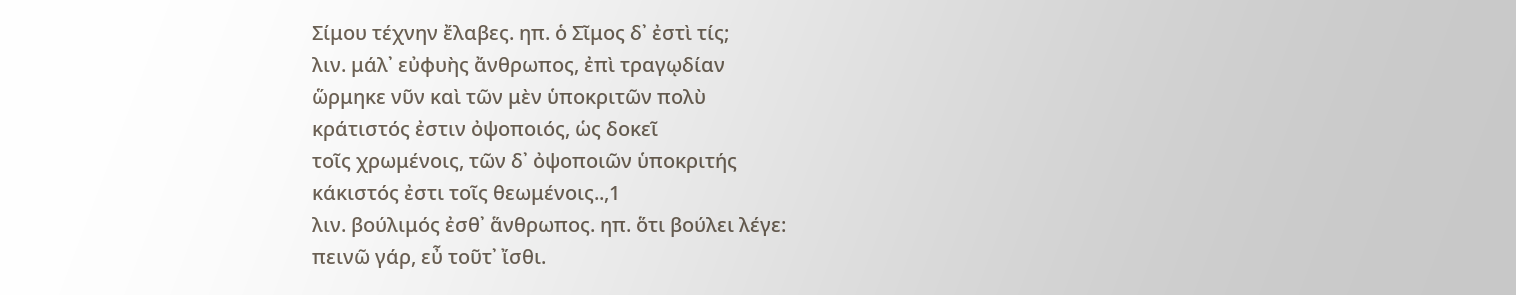Σίμου τέχνην ἔλαβες. ηπ. ὁ Σῖμος δ᾽ ἐστὶ τίς;
λιν. μάλ᾽ εὐφυὴς ἄνθρωπος, ἐπὶ τραγῳδίαν
ὥρμηκε νῦν καὶ τῶν μὲν ὑποκριτῶν πολὺ
κράτιστός ἐστιν ὀψοποιός, ὡς δοκεῖ
τοῖς χρωμένοις, τῶν δ᾽ ὀψοποιῶν ὑποκριτής
κάκιστός ἐστι τοῖς θεωμένοις..,1
λιν. βούλιμός ἐσθ᾽ ἅνθρωπος. ηπ. ὅτι βούλει λέγε:
πεινῶ γάρ, εὖ τοῦτ᾽ ἴσθι.